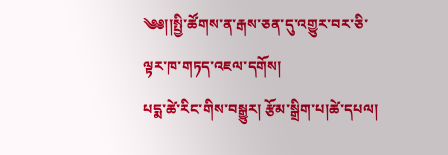༄༅།།སྤྱི་ཚོགས་ན་རྒས་ཅན་དུ་འགྱུར་བར་ཅི་ལྟར་ཁ་གཏད་འཇལ་དགོས།
པདྨ་ཚེ་རིང་གིས་བསྒྱུར། རྩོམ་སྒྲིག་པ།ཚེ་དཔལ།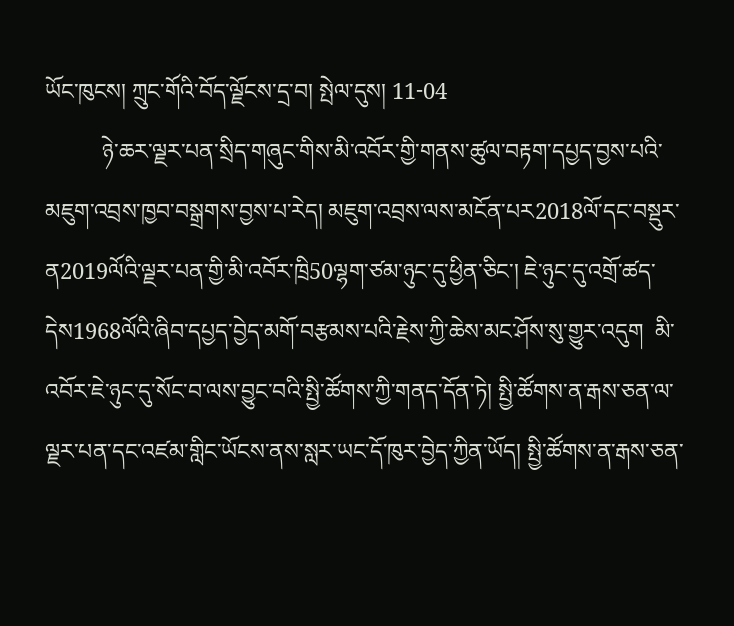ཡོང་ཁུངས། ཀྲུང་གོའི་བོད་ལྗོངས་དྲ་བ། སྤེལ་དུས། 11-04
          ཉེ་ཆར་ལྗར་པན་སྲིད་གཞུང་གིས་མི་འབོར་གྱི་གནས་ཚུལ་བརྟག་དཔྱད་བྱས་པའི་མཇུག་འབྲས་ཁྱབ་བསྒྲགས་བྱས་པ་རེད། མཇུག་འབྲས་ལས་མངོན་པར2018ལོ་དང་བསྡུར་ན2019ལོའི་ལྗར་པན་གྱི་མི་འབོར་ཁྲི50ལྷག་ཙམ་ཉུང་དུ་ཕྱིན་ཅིང་། ཇེ་ཉུང་དུ་འགྲོ་ཚད་དེས1968ལོའི་ཞིབ་དཔྱད་བྱེད་མགོ་བརྩམས་པའི་རྗེས་ཀྱི་ཆེས་མང་ཤོས་སུ་གྱུར་འདུག  མི་འབོར་ཇེ་ཉུང་དུ་སོང་བ་ལས་བྱུང་བའི་སྤྱི་ཚོགས་ཀྱི་གནད་དོན་ཏེ། སྤྱི་ཚོགས་ན་རྒས་ཅན་ལ་ལྗར་པན་དང་འཛམ་གླིང་ཡོངས་ནས་སླར་ཡང་དོ་ཁུར་བྱེད་ཀྱིན་ཡོད། སྤྱི་ཚོགས་ན་རྒས་ཅན་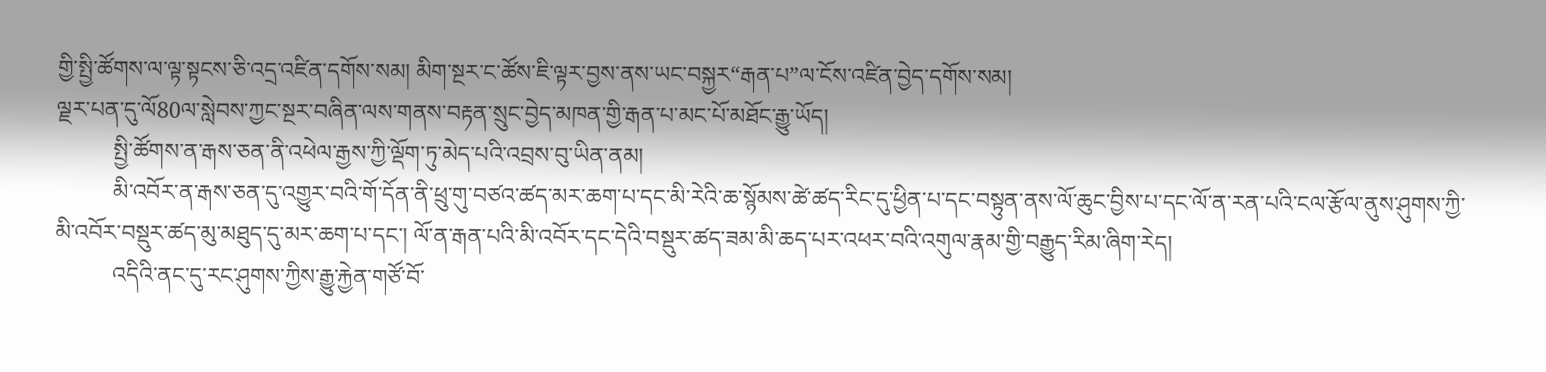གྱི་སྤྱི་ཚོགས་ལ་ལྟ་སྟངས་ཅི་འདྲ་འཛིན་དགོས་སམ། མིག་སྔར་ང་ཚོས་ཇི་ལྟར་བྱས་ནས་ཡང་བསྐྱར“རྒན་པ”ལ་ངོས་འཛིན་བྱེད་དགོས་སམ།
ལྗར་པན་དུ་ལོ80ལ་སླེབས་ཀྱང་སྔར་བཞིན་ལས་གནས་བརྟན་སྲུང་བྱེད་མཁན་གྱི་རྒན་པ་མང་པོ་མཐོང་རྒྱུ་ཡོད།
          སྤྱི་ཚོགས་ན་རྒས་ཅན་ནི་འཕེལ་རྒྱས་ཀྱི་ལྡོག་ཏུ་མེད་པའི་འབྲས་བུ་ཡིན་ནམ།
          མི་འབོར་ན་རྒས་ཅན་དུ་འགྱུར་བའི་གོ་དོན་ནི་ཕྲུ་གུ་བཙའ་ཚད་མར་ཆག་པ་དང་མི་རེའི་ཆ་སྙོམས་ཚེ་ཚད་རིང་དུ་ཕྱིན་པ་དང་བསྟུན་ནས་ལོ་ཆུང་བྱིས་པ་དང་ལོ་ན་རན་པའི་ངལ་རྩོལ་ནུས་ཤུགས་ཀྱི་མི་འབོར་བསྡུར་ཚད་མུ་མཐུད་དུ་མར་ཆག་པ་དང་། ལོ་ན་རྒན་པའི་མི་འབོར་དང་དེའི་བསྡུར་ཚད་ཟམ་མི་ཆད་པར་འཕར་བའི་འགུལ་རྣམ་གྱི་བརྒྱུད་རིམ་ཞིག་རེད།
          འདིའི་ནང་དུ་རང་ཤུགས་ཀྱིས་རྒྱུ་རྐྱེན་གཙོ་བོ་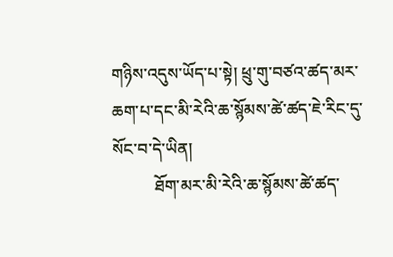གཉིས་འདུས་ཡོད་པ་སྟེ། ཕྲུ་གུ་བཙའ་ཚད་མར་ཆག་པ་དང་མི་རེའི་ཆ་སྙོམས་ཚེ་ཚད་ཇེ་རིང་དུ་སོང་བ་དེ་ཡིན།
          ཐོག་མར་མི་རེའི་ཆ་སྙོམས་ཚེ་ཚད་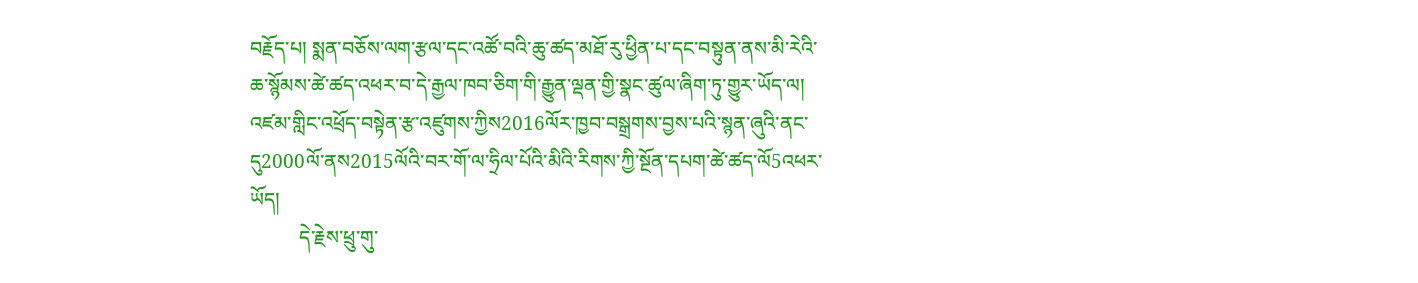བརྗོད་པ། སྨན་བཅོས་ལག་རྩལ་དང་འཚོ་བའི་ཆུ་ཚད་མཐོ་རུ་ཕྱིན་པ་དང་བསྟུན་ནས་མི་རེའི་ཆ་སྙོམས་ཚེ་ཚད་འཕར་བ་དེ་རྒྱལ་ཁབ་ཅིག་གི་རྒྱུན་ལྡན་གྱི་སྣང་ཚུལ་ཞིག་ཏུ་གྱུར་ཡོད་ལ། འཛམ་གླིང་འཕྲོད་བསྟེན་རྩ་འཛུགས་ཀྱིས2016ལོར་ཁྱབ་བསྒྲགས་བྱས་པའི་སྙན་ཞུའི་ནང་དུ2000ལོ་ནས2015ལོའི་བར་གོ་ལ་ཧྲིལ་པོའི་མིའི་རིགས་ཀྱི་སྔོན་དཔག་ཚེ་ཚད་ལོ5འཕར་ཡོད།
          དེ་རྗེས་ཕྲུ་གུ་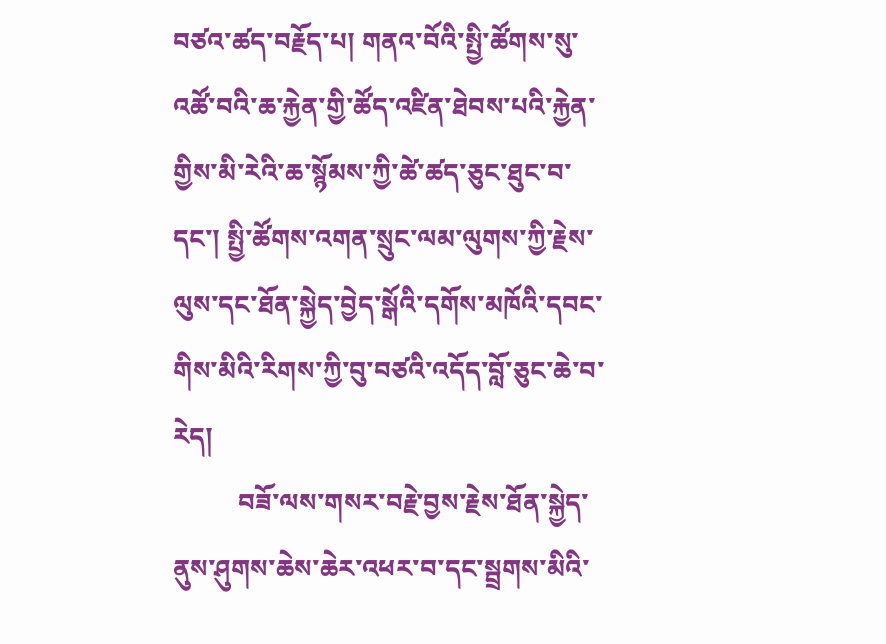བཙའ་ཚད་བརྗོད་པ། གནའ་བོའི་སྤྱི་ཚོགས་སུ་འཚོ་བའི་ཆ་རྐྱེན་གྱི་ཚོད་འཛིན་ཐེབས་པའི་རྐྱེན་གྱིས་མི་རེའི་ཆ་སྙོམས་ཀྱི་ཚེ་ཚད་ཅུང་ཐུང་བ་དང་། སྤྱི་ཚོགས་འགན་སྲུང་ལམ་ལུགས་ཀྱི་རྗེས་ལུས་དང་ཐོན་སྐྱེད་བྱེད་སྒོའི་དགོས་མཁོའི་དབང་གིས་མིའི་རིགས་ཀྱི་བུ་བཙའི་འདོད་བློ་ཅུང་ཆེ་བ་རེད།
          བཟོ་ལས་གསར་བརྗེ་བྱས་རྗེས་ཐོན་སྐྱེད་ནུས་ཤུགས་ཆེས་ཆེར་འཕར་བ་དང་སྦྲགས་མིའི་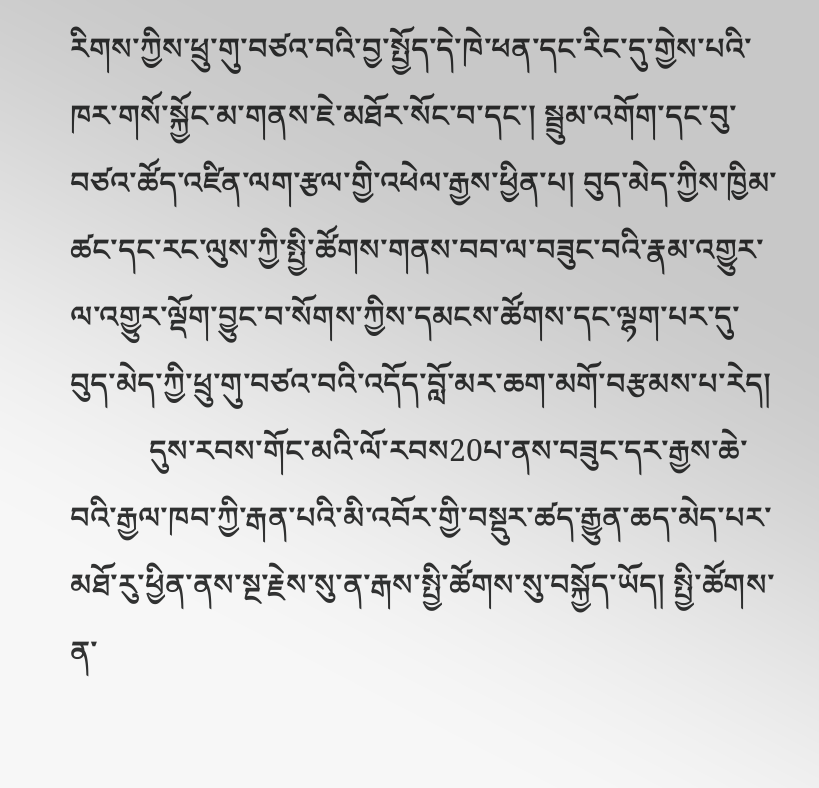རིགས་ཀྱིས་ཕྲུ་གུ་བཙའ་བའི་བྱ་སྤྱོད་དེ་ཁེ་ཕན་དང་རིང་དུ་གྱེས་པའི་ཁར་གསོ་སྐྱོང་མ་གནས་ཇེ་མཐོར་སོང་བ་དང་། སྦྲུམ་འགོག་དང་བུ་བཙའ་ཚོད་འཛིན་ལག་རྩལ་གྱི་འཕེལ་རྒྱས་ཕྱིན་པ། བུད་མེད་ཀྱིས་ཁྱིམ་ཚང་དང་རང་ལུས་ཀྱི་སྤྱི་ཚོགས་གནས་བབ་ལ་བཟུང་བའི་རྣམ་འགྱུར་ལ་འགྱུར་ལྡོག་བྱུང་བ་སོགས་ཀྱིས་དམངས་ཚོགས་དང་ལྷག་པར་དུ་བུད་མེད་ཀྱི་ཕྲུ་གུ་བཙའ་བའི་འདོད་བློ་མར་ཆག་མགོ་བརྩམས་པ་རེད།
          དུས་རབས་གོང་མའི་ལོ་རབས20པ་ནས་བཟུང་དར་རྒྱས་ཆེ་བའི་རྒྱལ་ཁབ་ཀྱི་རྒན་པའི་མི་འབོར་གྱི་བསྡུར་ཚད་རྒྱུན་ཆད་མེད་པར་མཐོ་རུ་ཕྱིན་ནས་སྔ་རྗེས་སུ་ན་རྒས་སྤྱི་ཚོགས་སུ་བསྐྱོད་ཡོད། སྤྱི་ཚོགས་ན་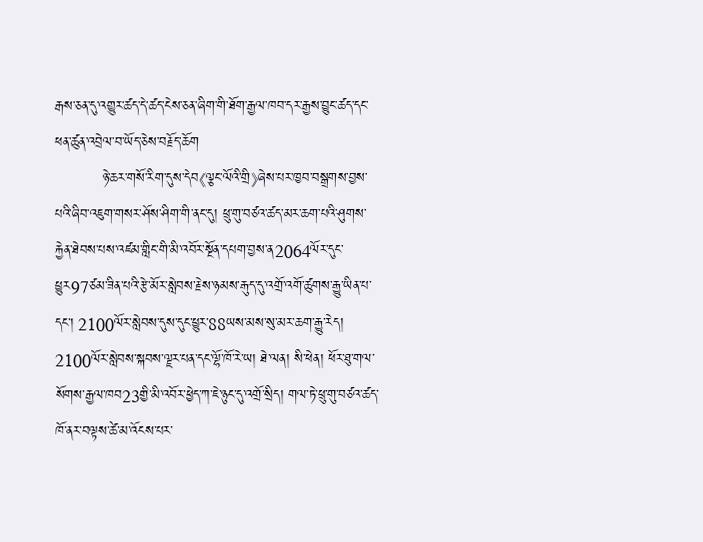རྒས་ཅན་དུ་འགྱུར་ཚད་དེ་ཚད་ངེས་ཅན་ཞིག་གི་ཐོག་རྒྱལ་ཁབ་དར་རྒྱས་བྱུང་ཚད་དང་ཕན་ཚུན་འབྲེལ་བ་ཡོད་ཅེས་བརྗོད་ཆོག
          ཉེ་ཆར་གསོ་རིག་དུས་དེབ《ལྕང་ལོའི་གྲི》ཞེས་པར་ཁྱབ་བསྒྲགས་བྱས་པའི་ཞིབ་འཇུག་གསར་ཤོས་ཤིག་གི་ནང་དུ། ཕྲུ་གུ་བཙའ་ཚད་མར་ཆག་པའི་ཤུགས་རྐྱེན་ཐེབས་པས་འཛམ་གླིང་གི་མི་འབོར་སྔོན་དཔག་བྱས་ན2064ལོར་དུང་ཕྱུར97ཙམ་ཟིན་པའི་རྩེ་མོར་སླེབས་རྗེས་ཉམས་རྒུད་དུ་འགྲོ་འགོ་ཚུགས་རྒྱུ་ཡིན་པ་དང་། 2100ལོར་སླེབས་དུས་དུང་ཕྱུར་88ཡས་མས་སུ་མར་ཆག་རྒྱུ་རེད། 2100ལོར་སླེབས་སྐབས་ལྗར་པན་དང་ལྷོ་ཁོ་རེ་ཡ། ཐེ་ལན། སི་ཕེན། ཕོར་ཐུ་གལ་སོགས་རྒྱལ་ཁབ23གྱི་མི་འབོར་ཕྱེད་ཀ་ཇེ་ཉུང་དུ་འགྲོ་སྲིད། གལ་ཏེ་ཕྲུ་གུ་བཙའ་ཚད་ཁོ་ནར་བལྟས་ཚེ་མ་འོངས་པར་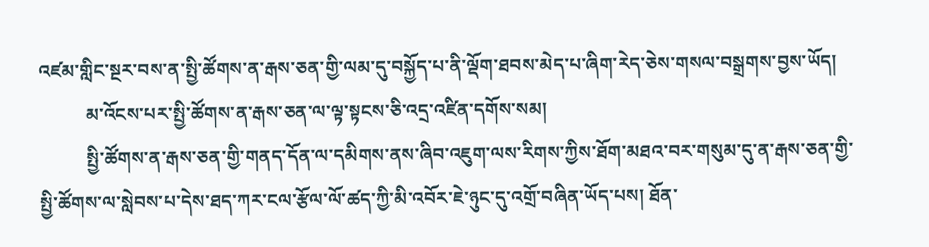འཛམ་གླིང་སྔར་བས་ན་སྤྱི་ཚོགས་ན་རྒས་ཅན་གྱི་ལམ་དུ་བསྐྱོད་པ་ནི་ལྡོག་ཐབས་མེད་པ་ཞིག་རེད་ཅེས་གསལ་བསྒྲགས་བྱས་ཡོད།
          མ་འོངས་པར་སྤྱི་ཚོགས་ན་རྒས་ཅན་ལ་ལྟ་སྟངས་ཅི་འདྲ་འཛིན་དགོས་སམ།
          སྤྱི་ཚོགས་ན་རྒས་ཅན་གྱི་གནད་དོན་ལ་དམིགས་ནས་ཞིབ་འཇུག་ལས་རིགས་ཀྱིས་ཐོག་མཐའ་བར་གསུམ་དུ་ན་རྒས་ཅན་གྱི་སྤྱི་ཚོགས་ལ་སླེབས་པ་དེས་ཐད་ཀར་ངལ་རྩོལ་ལོ་ཚད་ཀྱི་མི་འབོར་ཇེ་ཉུང་དུ་འགྲོ་བཞིན་ཡོད་པས། ཐོན་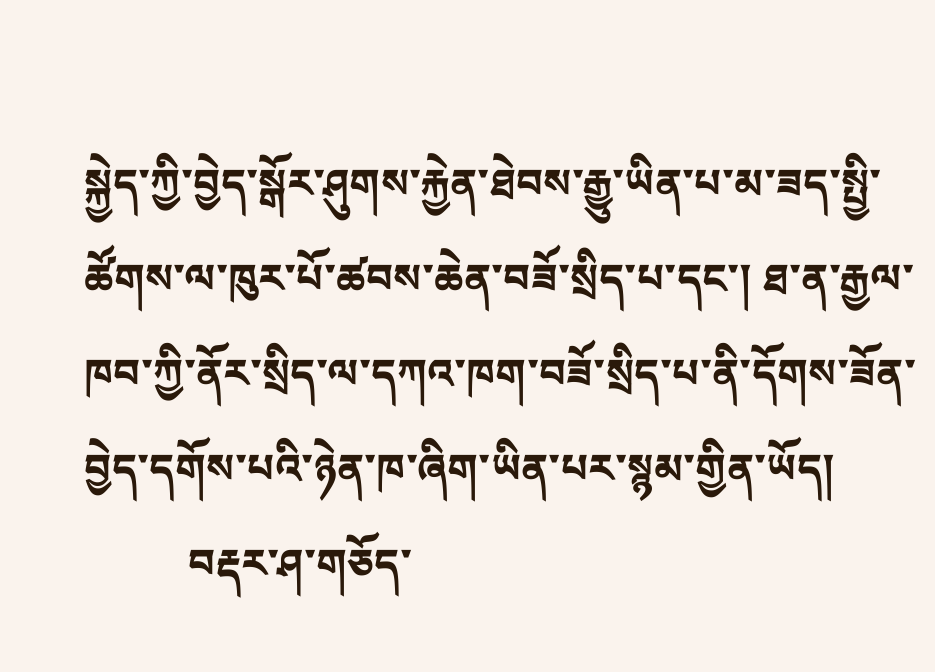སྐྱེད་ཀྱི་བྱེད་སྒོར་ཤུགས་རྐྱེན་ཐེབས་རྒྱུ་ཡིན་པ་མ་ཟད་སྤྱི་ཚོགས་ལ་ཁུར་པོ་ཚབས་ཆེན་བཟོ་སྲིད་པ་དང་། ཐ་ན་རྒྱལ་ཁབ་ཀྱི་ནོར་སྲིད་ལ་དཀའ་ཁག་བཟོ་སྲིད་པ་ནི་དོགས་ཟོན་བྱེད་དགོས་པའི་ཉེན་ཁ་ཞིག་ཡིན་པར་སྙམ་གྱིན་ཡོད།
          བརྡར་ཤ་གཅོད་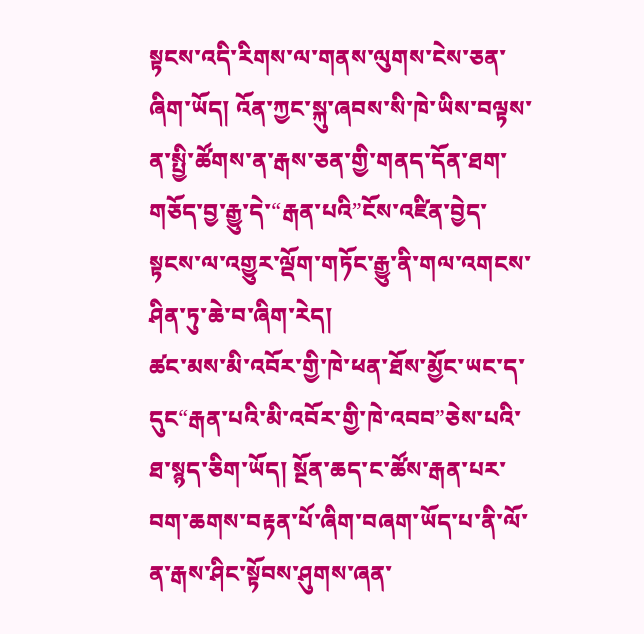སྟངས་འདི་རིགས་ལ་གནས་ལུགས་ངེས་ཅན་ཞིག་ཡོད། འོན་ཀྱང་སྐུ་ཞབས་སི་ཁེ་ཡིས་བལྟས་ན་སྤྱི་ཚོགས་ན་རྒས་ཅན་གྱི་གནད་དོན་ཐག་གཅོད་བྱ་རྒྱུ་དེ་“རྒན་པའི”ངོས་འཛིན་བྱེད་སྟངས་ལ་འགྱུར་ལྡོག་གཏོང་རྒྱུ་ནི་གལ་འགངས་ཤིན་ཏུ་ཆེ་བ་ཞིག་རེད།
ཚང་མས་མི་འབོར་གྱི་ཁེ་ཕན་ཐོས་མྱོང་ཡང་ད་དུང“རྒན་པའི་མི་འབོར་གྱི་ཁེ་འབབ”ཅེས་པའི་ཐ་སྙད་ཅིག་ཡོད། སྔོན་ཆད་ང་ཚོས་རྒན་པར་བག་ཆགས་བརྟན་པོ་ཞིག་བཞག་ཡོད་པ་ནི་ལོ་ན་རྒས་ཤིང་སྟོབས་ཤུགས་ཞན་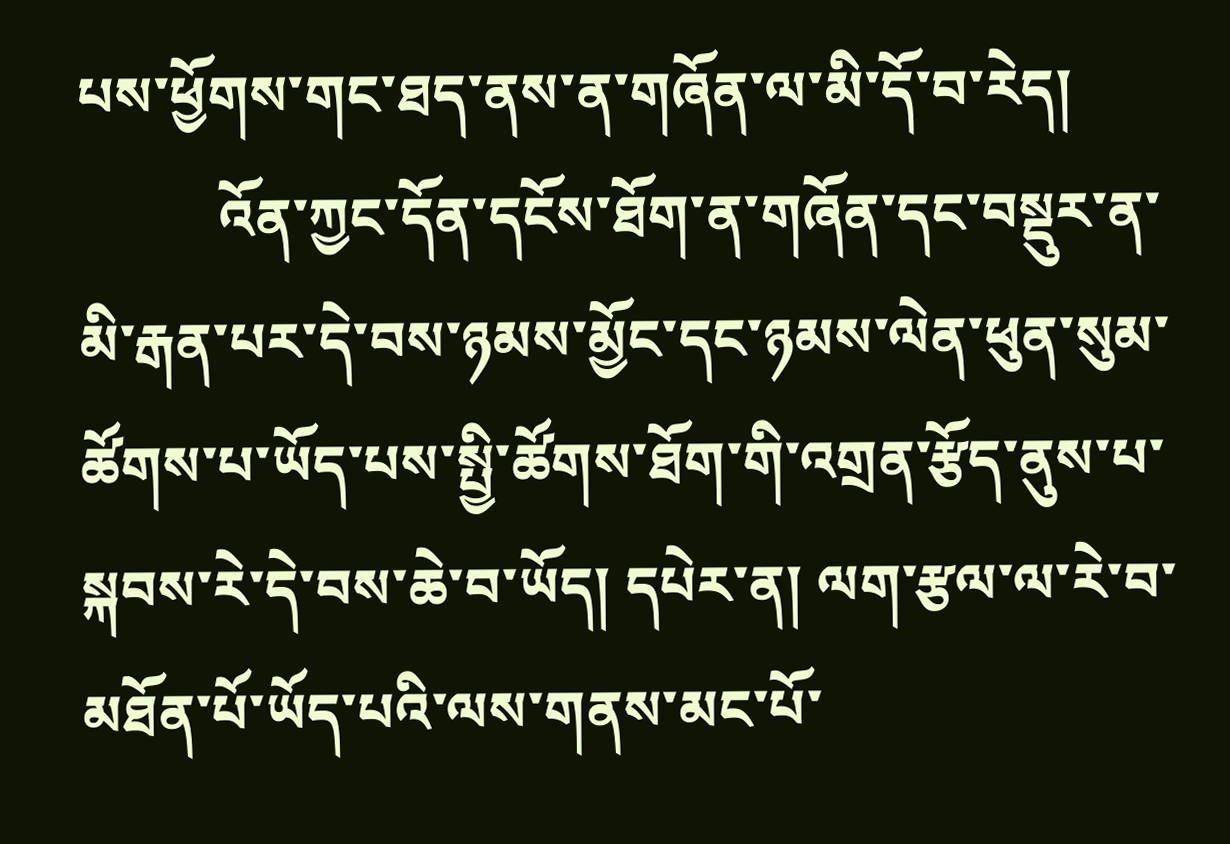པས་ཕྱོགས་གང་ཐད་ནས་ན་གཞོན་ལ་མི་དོ་བ་རེད།
          འོན་ཀྱང་དོན་དངོས་ཐོག་ན་གཞོན་དང་བསྡུར་ན་མི་རྒན་པར་དེ་བས་ཉམས་མྱོང་དང་ཉམས་ལེན་ཕུན་སུམ་ཚོགས་པ་ཡོད་པས་སྤྱི་ཚོགས་ཐོག་གི་འགྲན་རྩོད་ནུས་པ་སྐབས་རེ་དེ་བས་ཆེ་བ་ཡོད། དཔེར་ན། ལག་རྩལ་ལ་རེ་བ་མཐོན་པོ་ཡོད་པའི་ལས་གནས་མང་པོ་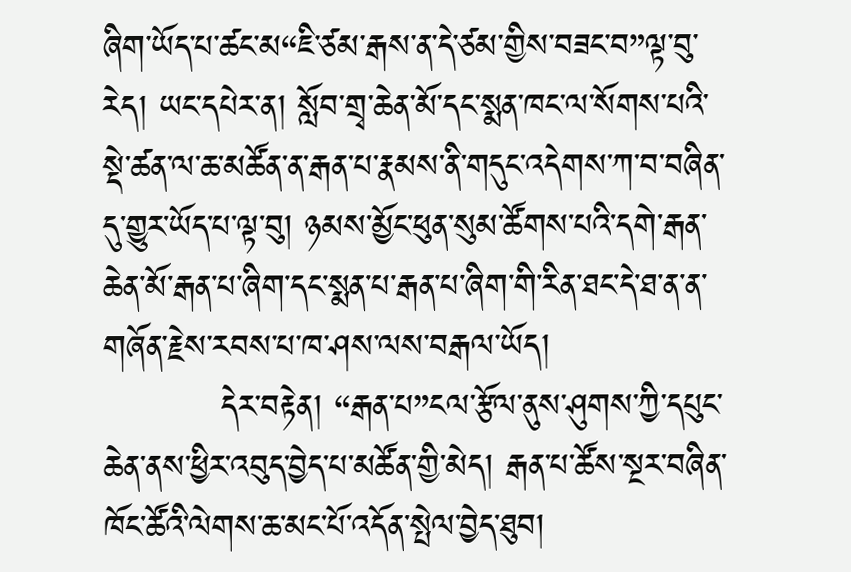ཞིག་ཡོད་པ་ཚང་མ“ཇི་ཙམ་རྒས་ན་དེ་ཙམ་གྱིས་བཟང་བ”ལྟ་བུ་རེད། ཡང་དཔེར་ན། སློབ་གྲྭ་ཆེན་མོ་དང་སྨན་ཁང་ལ་སོགས་པའི་སྡེ་ཚན་ལ་ཆ་མཚོན་ན་རྒན་པ་རྣམས་ནི་གདུང་འདེགས་ཀ་བ་བཞིན་དུ་གྱུར་ཡོད་པ་ལྟ་བུ། ཉམས་མྱོང་ཕུན་སུམ་ཚོགས་པའི་དགེ་རྒན་ཆེན་མོ་རྒན་པ་ཞིག་དང་སྨན་པ་རྒན་པ་ཞིག་གི་རིན་ཐང་དེ་ཐ་ན་ན་གཞོན་རྗེས་རབས་པ་ཁ་ཤས་ལས་བརྒལ་ཡོད།
          དེར་བརྟེན། “རྒན་པ”ངལ་རྩོལ་ནུས་ཤུགས་ཀྱི་དཔུང་ཆེན་ནས་ཕྱིར་འབུད་བྱེད་པ་མཚོན་གྱི་མེད། རྒན་པ་ཚོས་སྔར་བཞིན་ཁོང་ཚོའི་ལེགས་ཆ་མང་པོ་འདོན་སྤེལ་བྱེད་ཐུབ།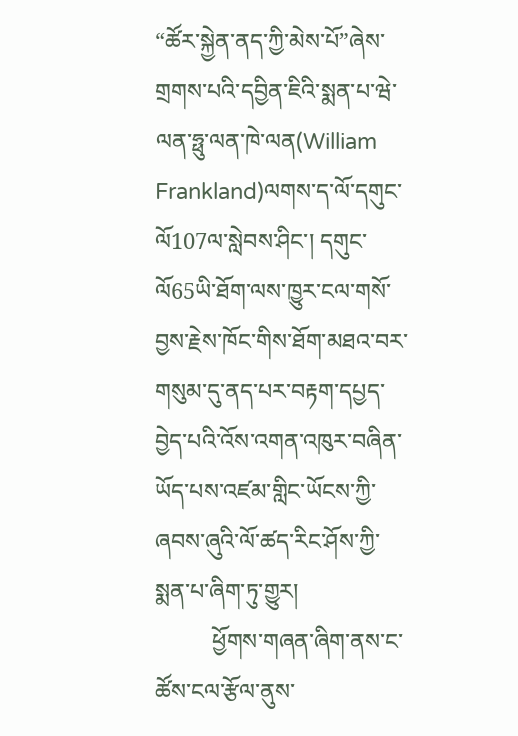“ཚོར་སྐྱེན་ནད་ཀྱི་མེས་པོ”ཞེས་གྲགས་པའི་དབྱིན་ཇིའི་སྨན་པ་ཝེ་ལན་ཧྥུ་ལན་ཁེ་ལན(William Frankland)ལགས་ད་ལོ་དགུང་ལོ107ལ་སླེབས་ཤིང་། དགུང་ལོ65ཡི་ཐོག་ལས་ཁྱུར་ངལ་གསོ་བྱས་རྗེས་ཁོང་གིས་ཐོག་མཐའ་བར་གསུམ་དུ་ནད་པར་བརྟག་དཔྱད་བྱེད་པའི་འོས་འགན་འཁུར་བཞིན་ཡོད་པས་འཛམ་གླིང་ཡོངས་ཀྱི་ཞབས་ཞུའི་ལོ་ཚད་རིང་ཤོས་ཀྱི་སྨན་པ་ཞིག་ཏུ་གྱུར།
          ཕྱོགས་གཞན་ཞིག་ནས་ང་ཚོས་ངལ་རྩོལ་ནུས་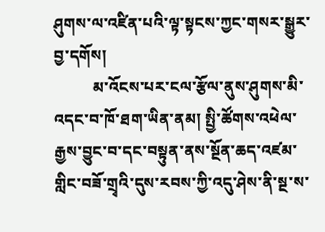ཤུགས་ལ་འཛིན་པའི་ལྟ་སྟངས་ཀྱང་གསར་སྒྱུར་བྱ་དགོས།
          མ་འོངས་པར་ངལ་རྩོལ་ནུས་ཤུགས་མི་འདང་བ་ཁོ་ཐག་ཡིན་ནམ། སྤྱི་ཚོགས་འཕེལ་རྒྱས་བྱུང་བ་དང་བསྟུན་ནས་སྔོན་ཆད་འཛམ་གླིང་བཟོ་གྲྭའི་དུས་རབས་ཀྱི་འདུ་ཤེས་ནི་སྔ་ས་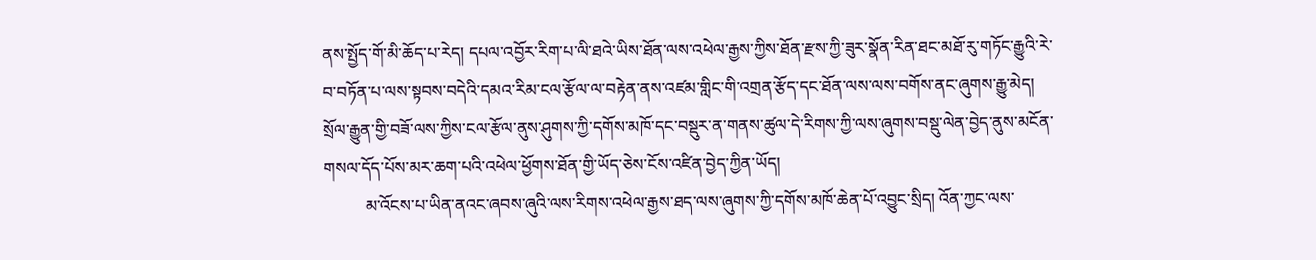ནས་སྤྱོད་གོ་མི་ཆོད་པ་རེད། དཔལ་འབྱོར་རིག་པ་ལི་ཐའེ་ཡིས་ཐོན་ལས་འཕེལ་རྒྱས་ཀྱིས་ཐོན་རྫས་ཀྱི་ཟུར་སྣོན་རིན་ཐང་མཐོ་རུ་གཏོང་རྒྱུའི་རེ་བ་བཏོན་པ་ལས་སྟབས་བདེའི་དམའ་རིམ་ངལ་རྩོལ་ལ་བརྟེན་ནས་འཛམ་གླིང་གི་འགྲན་རྩོད་དང་ཐོན་ལས་ལས་བགོས་ནང་ཞུགས་རྒྱུ་མེད། སྲོལ་རྒྱུན་གྱི་བཟོ་ལས་ཀྱིས་ངལ་རྩོལ་ནུས་ཤུགས་ཀྱི་དགོས་མཁོ་དང་བསྡུར་ན་གནས་ཚུལ་དེ་རིགས་ཀྱི་ལས་ཞུགས་བསྡུ་ལེན་བྱེད་ནུས་མངོན་གསལ་དོད་པོས་མར་ཆག་པའི་འཕེལ་ཕྱོགས་ཐོན་གྱི་ཡོད་ཅེས་ངོས་འཛིན་བྱེད་ཀྱིན་ཡོད།
          མ་འོངས་པ་ཡིན་ནའང་ཞབས་ཞུའི་ལས་རིགས་འཕེལ་རྒྱས་ཐད་ལས་ཞུགས་ཀྱི་དགོས་མཁོ་ཆེན་པོ་འབྱུང་སྲིད། འོན་ཀྱང་ལས་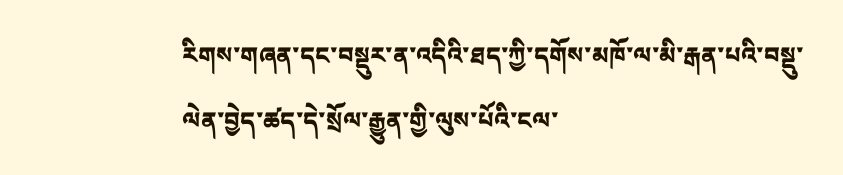རིགས་གཞན་དང་བསྡུར་ན་འདིའི་ཐད་ཀྱི་དགོས་མཁོ་ལ་མི་རྒན་པའི་བསྡུ་ལེན་བྱེད་ཚད་དེ་སྲོལ་རྒྱུན་གྱི་ལུས་པོའི་ངལ་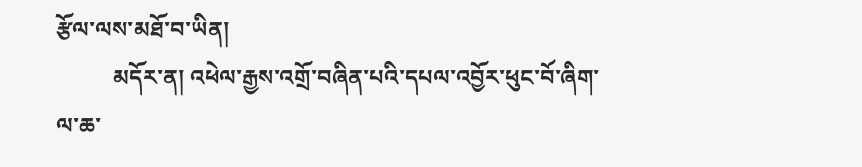རྩོལ་ལས་མཐོ་བ་ཡིན།
          མདོར་ན། འཕེལ་རྒྱས་འགྲོ་བཞིན་པའི་དཔལ་འབྱོར་ཕུང་བོ་ཞིག་ལ་ཆ་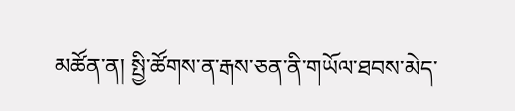མཚོན་ན། སྤྱི་ཚོགས་ན་རྒས་ཅན་ནི་གཡོལ་ཐབས་མེད་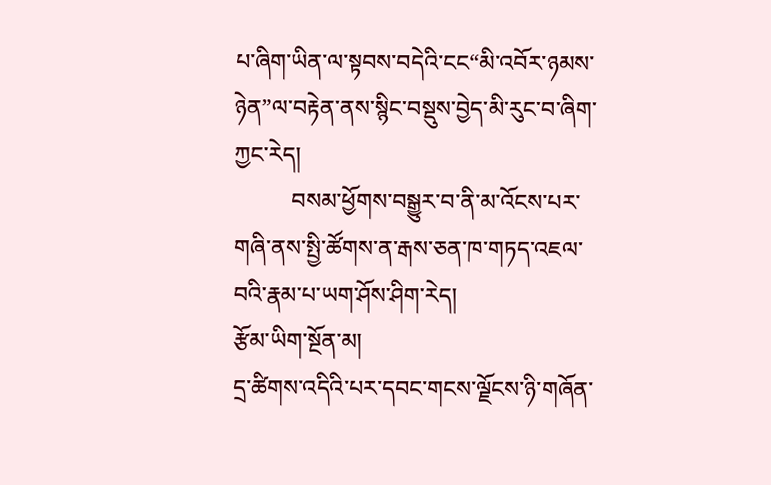པ་ཞིག་ཡིན་ལ་སྟབས་བདེའི་ངང“མི་འབོར་ཉམས་ཉེན”ལ་བརྟེན་ནས་སྙིང་བསྡུས་བྱེད་མི་རུང་བ་ཞིག་ཀྱང་རེད།
          བསམ་ཕྱོགས་བསྒྱུར་བ་ནི་མ་འོངས་པར་གཞི་ནས་སྤྱི་ཚོགས་ན་རྒས་ཅན་ཁ་གཏད་འཇལ་བའི་རྣམ་པ་ཡག་ཤོས་ཤིག་རེད།
རྩོམ་ཡིག་སྔོན་མ།
དྲ་ཚིགས་འདིའི་པར་དབང་གངས་ལྗོངས་ཉི་གཞོན་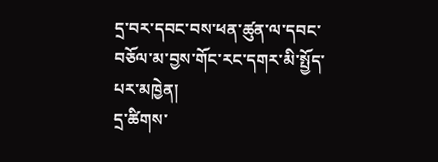དྲ་བར་དབང་བས་ཕན་ཚུན་ལ་དབང་བཅོལ་མ་བྱས་གོང་རང་དགར་མི་སྤྱོད་པར་མཁྱེན།
དྲ་ཚིགས་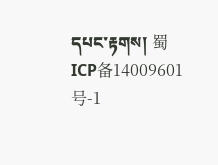དཔང་རྟགས། 蜀ICP备14009601号-1